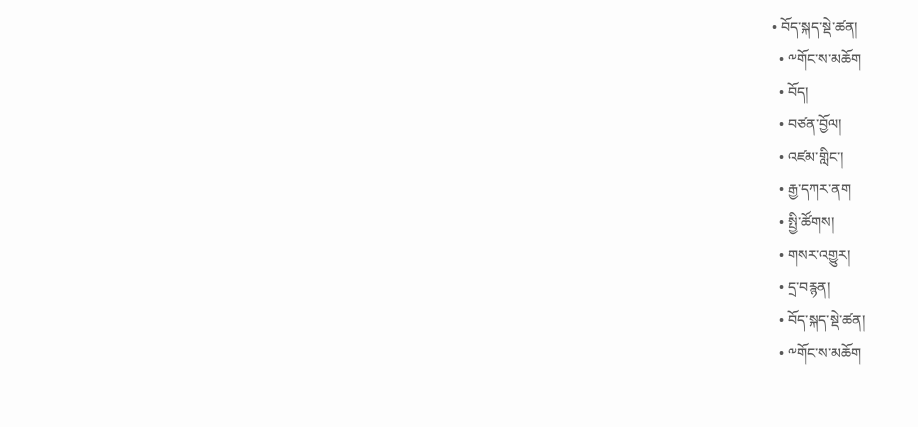• བོད་སྐད་སྡེ་ཚན།
  • ༸གོང་ས་མཆོག
  • བོད།
  • བཙན་བྱོལ།
  • འཛམ་གླིང་།
  • རྒྱ་དཀར་ནག
  • སྤྱི་ཚོགས།
  • གསར་འགྱུར།
  • དྲ་བརྙན།
  • བོད་སྐད་སྡེ་ཚན།
  • ༸གོང་ས་མཆོག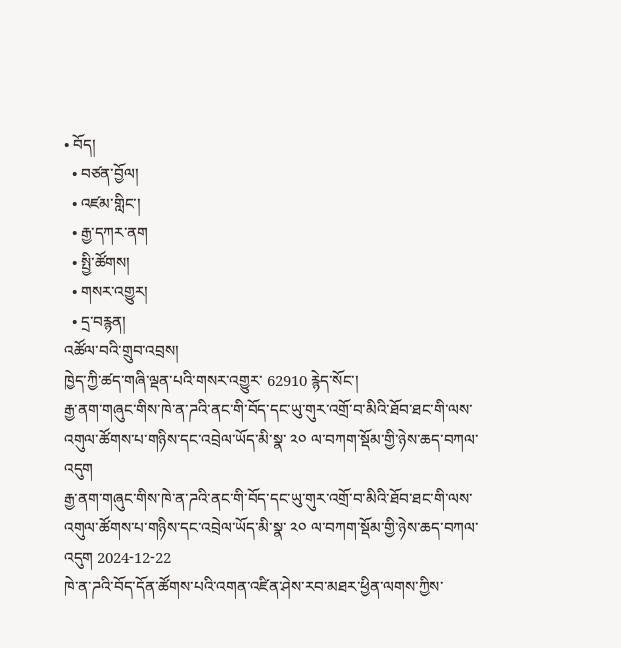• བོད།
  • བཙན་བྱོལ།
  • འཛམ་གླིང་།
  • རྒྱ་དཀར་ནག
  • སྤྱི་ཚོགས།
  • གསར་འགྱུར།
  • དྲ་བརྙན།
འཚོལ་བའི་གྲུབ་འབྲས།
ཁྱེད་ཀྱི་ཚད་གཞི་ལྡན་པའི་གསར་འགྱུར་ 62910 རྙེད་སོང་།
རྒྱ་ནག་གཞུང་གིས་ཁེ་ན་ཌའི་ནང་གི་བོད་དང་ཡུ་གུར་འགྲོ་བ་མིའི་ཐོབ་ཐང་གི་ལས་འགུལ་ཚོགས་པ་གཉིས་དང་འབྲེལ་ཡོད་མི་སྣ་ ༢༠ ལ་བཀག་སྡོམ་གྱི་ཉེས་ཆད་བཀལ་འདུག
རྒྱ་ནག་གཞུང་གིས་ཁེ་ན་ཌའི་ནང་གི་བོད་དང་ཡུ་གུར་འགྲོ་བ་མིའི་ཐོབ་ཐང་གི་ལས་འགུལ་ཚོགས་པ་གཉིས་དང་འབྲེལ་ཡོད་མི་སྣ་ ༢༠ ལ་བཀག་སྡོམ་གྱི་ཉེས་ཆད་བཀལ་འདུག 2024-12-22
ཁེ་ན་ཌའི་བོད་དོན་ཚོགས་པའི་འགན་འཛིན་ཤེས་རབ་མཐར་ཕྱིན་ལགས་ཀྱིས་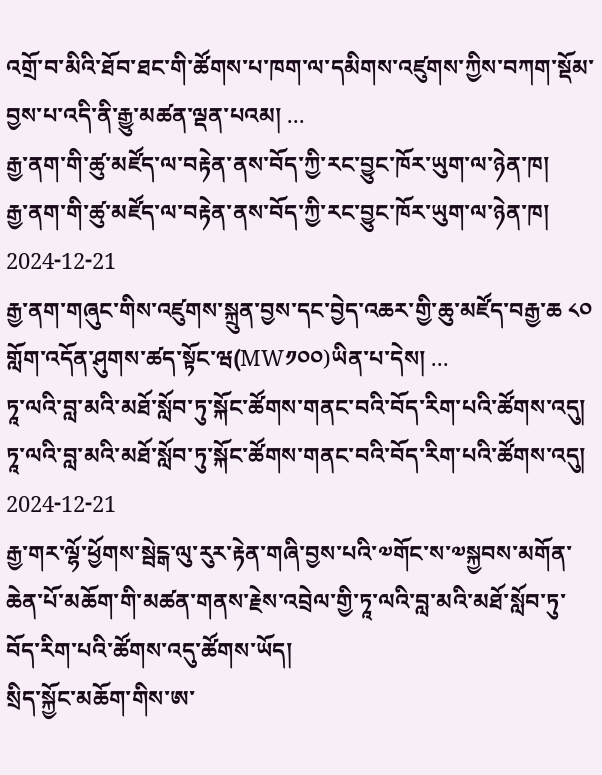འགྲོ་བ་མིའི་ཐོབ་ཐང་གི་ཚོགས་པ་ཁག་ལ་དམིགས་འཛུགས་ཀྱིས་བཀག་སྡོམ་བྱས་པ་འདི་ནི་རྒྱུ་མཚན་ལྡན་པའམ། ...
རྒྱ་ནག་གི་ཚུ་མཛོད་ལ་བརྟེན་ནས་བོད་ཀྱི་རང་བྱུང་ཁོར་ཡུག་ལ་ཉེན་ཁ།
རྒྱ་ནག་གི་ཚུ་མཛོད་ལ་བརྟེན་ནས་བོད་ཀྱི་རང་བྱུང་ཁོར་ཡུག་ལ་ཉེན་ཁ། 2024-12-21
རྒྱ་ནག་གཞུང་གིས་འཛུགས་སྐྲུན་བྱས་དང་བྱེད་འཆར་གྱི་ཆུ་མཛོད་བརྒྱ་ཆ ༨༠ གློག་འདོན་ཤུགས་ཚད་སྟོང་ཝ(MW༡༠༠)ཡིན་པ་དེས། ...
ཏཱ་ལའི་བླ་མའི་མཐོ་སློབ་ཏུ་སྐོང་ཚོགས་གནང་བའི་བོད་རིག་པའི་ཚོགས་འདུ།
ཏཱ་ལའི་བླ་མའི་མཐོ་སློབ་ཏུ་སྐོང་ཚོགས་གནང་བའི་བོད་རིག་པའི་ཚོགས་འདུ། 2024-12-21
རྒྱ་གར་ལྷོ་ཕྱོགས་སྦེངྒ་ལུ་རུར་རྟེན་གཞི་བྱས་པའི་༧གོང་ས་༧སྐྱབས་མགོན་ཆེན་པོ་མཆོག་གི་མཚན་གནས་རྗེས་འབྲེལ་གྱི་ཏཱ་ལའི་བླ་མའི་མཐོ་སློབ་ཏུ་བོད་རིག་པའི་ཚོགས་འདུ་ཚོགས་ཡོད།
སྲིད་སྐྱོང་མཆོག་གིས་ཨ་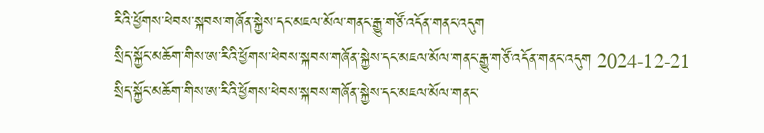རིའི་ཕྱོགས་ཕེབས་སྐབས་གཞོན་སྐྱེས་དང་མཇལ་མོལ་གནང་རྒྱུ་གཙོ་འདོན་གནང་འདུག
སྲིད་སྐྱོང་མཆོག་གིས་ཨ་རིའི་ཕྱོགས་ཕེབས་སྐབས་གཞོན་སྐྱེས་དང་མཇལ་མོལ་གནང་རྒྱུ་གཙོ་འདོན་གནང་འདུག 2024-12-21
སྲིད་སྐྱོང་མཆོག་གིས་ཨ་རིའི་ཕྱོགས་ཕེབས་སྐབས་གཞོན་སྐྱེས་དང་མཇལ་མོལ་གནང་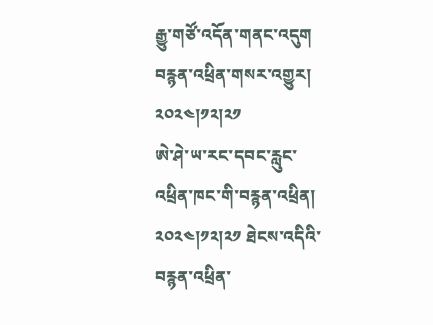རྒྱུ་གཙོ་འདོན་གནང་འདུག
བརྙན་འཕྲིན་གསར་འགྱུར། ༢༠༢༤།༡༢།༢༡
ཨེ་ཤེ་ཡ་རང་དབང་རླུང་འཕྲིན་ཁང་གི་བརྙན་འཕྲིན། ༢༠༢༤།༡༢།༢༡ ཐེངས་འདིའི་བརྙན་འཕྲིན་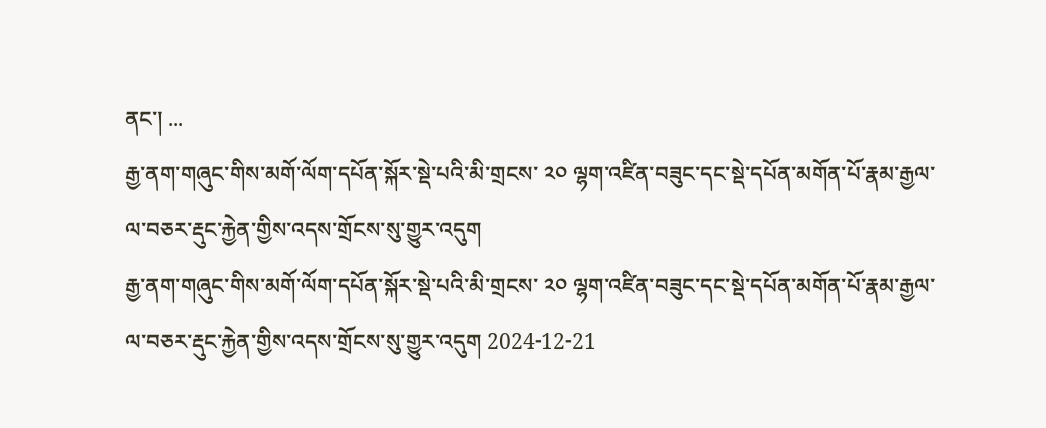ནང་། ...
རྒྱ་ནག་གཞུང་གིས་མགོ་ལོག་དཔོན་སྐོར་སྡེ་པའི་མི་གྲངས་ ༢༠ ལྷག་འཛིན་བཟུང་དང་སྡེ་དཔོན་མགོན་པོ་རྣམ་རྒྱལ་ལ་བཅར་རྡུང་རྐྱེན་གྱིས་འདས་གྲོངས་སུ་གྱུར་འདུག
རྒྱ་ནག་གཞུང་གིས་མགོ་ལོག་དཔོན་སྐོར་སྡེ་པའི་མི་གྲངས་ ༢༠ ལྷག་འཛིན་བཟུང་དང་སྡེ་དཔོན་མགོན་པོ་རྣམ་རྒྱལ་ལ་བཅར་རྡུང་རྐྱེན་གྱིས་འདས་གྲོངས་སུ་གྱུར་འདུག 2024-12-21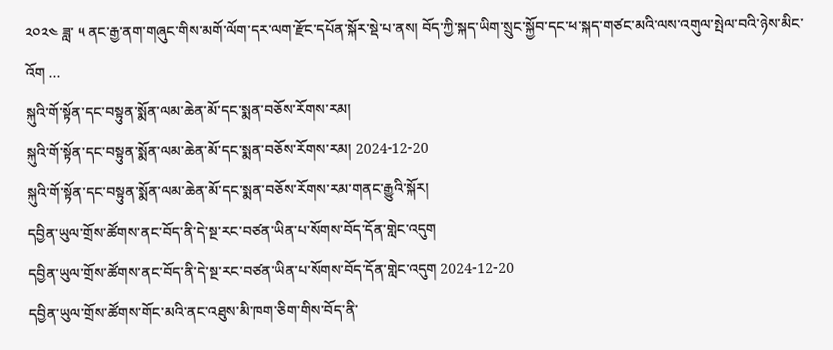༢༠༢༤ ཟླ་ ༥ ནང་རྒྱ་ནག་གཞུང་གིས་མགོ་ལོག་དར་ལག་རྫོང་དཔོན་སྐོར་སྡེ་པ་ནས། བོད་ཀྱི་སྐད་ཡིག་སྲུང་སྐྱོབ་དང་ཕ་སྐད་གཙང་མའི་ལས་འགུལ་སྤེལ་བའི་ཉེས་མིང་འོག ...
སྐུའི་གོ་སྟོན་དང་བསྟུན་སྨོན་ལམ་ཆེན་མོ་དང་སྨན་བཅོས་རོགས་རམ།
སྐུའི་གོ་སྟོན་དང་བསྟུན་སྨོན་ལམ་ཆེན་མོ་དང་སྨན་བཅོས་རོགས་རམ། 2024-12-20
སྐུའི་གོ་སྟོན་དང་བསྟུན་སྨོན་ལམ་ཆེན་མོ་དང་སྨན་བཅོས་རོགས་རམ་གནང་རྒྱུའི་སྐོར།
དབྱིན་ཡུལ་གྲོས་ཚོགས་ནང་བོད་ནི་དེ་སྔ་རང་བཙན་ཡིན་པ་སོགས་བོད་དོན་གླེང་འདུག
དབྱིན་ཡུལ་གྲོས་ཚོགས་ནང་བོད་ནི་དེ་སྔ་རང་བཙན་ཡིན་པ་སོགས་བོད་དོན་གླེང་འདུག 2024-12-20
དབྱིན་ཡུལ་གྲོས་ཚོགས་གོང་མའི་ནང་འཐུས་མི་ཁག་ཅིག་གིས་བོད་ནི་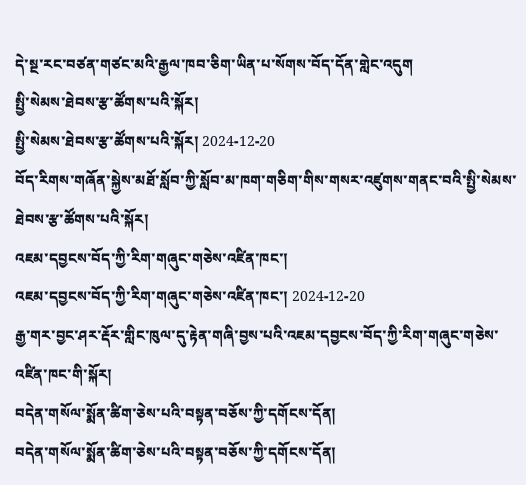དེ་སྔ་རང་བཙན་གཙང་མའི་རྒྱལ་ཁབ་ཅིག་ཡིན་པ་སོགས་བོད་དོན་གླེང་འདུག
སྤྱི་སེམས་ཐེབས་རྩ་ཚོགས་པའི་སྐོར།
སྤྱི་སེམས་ཐེབས་རྩ་ཚོགས་པའི་སྐོར། 2024-12-20
བོད་རིགས་གཞོན་སྐྱེས་མཐོ་སློབ་ཀྱི་སློབ་མ་ཁག་གཅིག་གིས་གསར་འཛུགས་གནང་བའི་སྤྱི་སེམས་ཐེབས་རྩ་ཚོགས་པའི་སྐོར།
འཇམ་དབྱངས་བོད་ཀྱི་རིག་གཞུང་གཅེས་འཛིན་ཁང་།
འཇམ་དབྱངས་བོད་ཀྱི་རིག་གཞུང་གཅེས་འཛིན་ཁང་། 2024-12-20
རྒྱ་གར་བྱང་ཤར་རྡོར་གླིང་ཁུལ་དུ་རྟེན་གཞི་བྱས་པའི་འཇམ་དབྱངས་བོད་ཀྱི་རིག་གཞུང་གཅེས་འཛིན་ཁང་གི་སྐོར།
བདེན་གསོལ་སྨོན་ཚིག་ཅེས་པའི་བསྟན་བཅོས་ཀྱི་དགོངས་དོན།
བདེན་གསོལ་སྨོན་ཚིག་ཅེས་པའི་བསྟན་བཅོས་ཀྱི་དགོངས་དོན།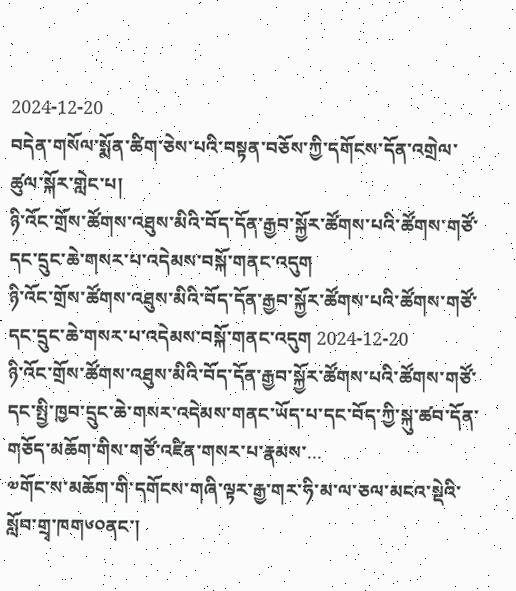2024-12-20
བདེན་གསོལ་སྨོན་ཚིག་ཅེས་པའི་བསྟན་བཅོས་ཀྱི་དགོངས་དོན་འགྲེལ་ཚུལ་སྐོར་གླེང་པ།
ཉི་འོང་གྲོས་ཚོགས་འཐུས་མིའི་བོད་དོན་རྒྱབ་སྐྱོར་ཚོགས་པའི་ཚོགས་གཙོ་དང་དྲུང་ཆེ་གསར་པ་འདེམས་བསྐོ་གནང་འདུག
ཉི་འོང་གྲོས་ཚོགས་འཐུས་མིའི་བོད་དོན་རྒྱབ་སྐྱོར་ཚོགས་པའི་ཚོགས་གཙོ་དང་དྲུང་ཆེ་གསར་པ་འདེམས་བསྐོ་གནང་འདུག 2024-12-20
ཉི་འོང་གྲོས་ཚོགས་འཐུས་མིའི་བོད་དོན་རྒྱབ་སྐྱོར་ཚོགས་པའི་ཚོགས་གཙོ་དང་སྤྱི་ཁྱབ་དྲུང་ཆེ་གསར་འདེམས་གནང་ཡོད་པ་དང་བོད་ཀྱི་སྐུ་ཚབ་དོན་གཅོད་མཆོག་གིས་གཙོ་འཛིན་གསར་པ་རྣམས་...
༧གོང་ས་མཆོག་གི་དགོངས་གཞི་ལྟར་རྒྱ་གར་ཧི་མ་ལ་ཅལ་མངའ་སྡེའི་སློབ་གྲྭ་ཁག༦༠ནང་།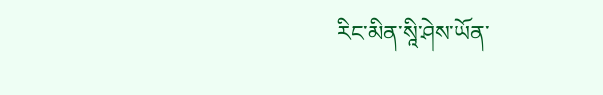རིང་མིན་སཱི་ཤེས་ཡོན་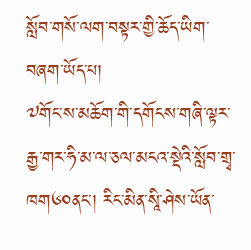སློབ་གསོ་ལག་བསྟར་གྱི་ཆོད་ཡིག་བཞག་ཡོད་པ།
༧གོང་ས་མཆོག་གི་དགོངས་གཞི་ལྟར་རྒྱ་གར་ཧི་མ་ལ་ཅལ་མངའ་སྡེའི་སློབ་གྲྭ་ཁག༦༠ནང་། རིང་མིན་སཱི་ཤེས་ཡོན་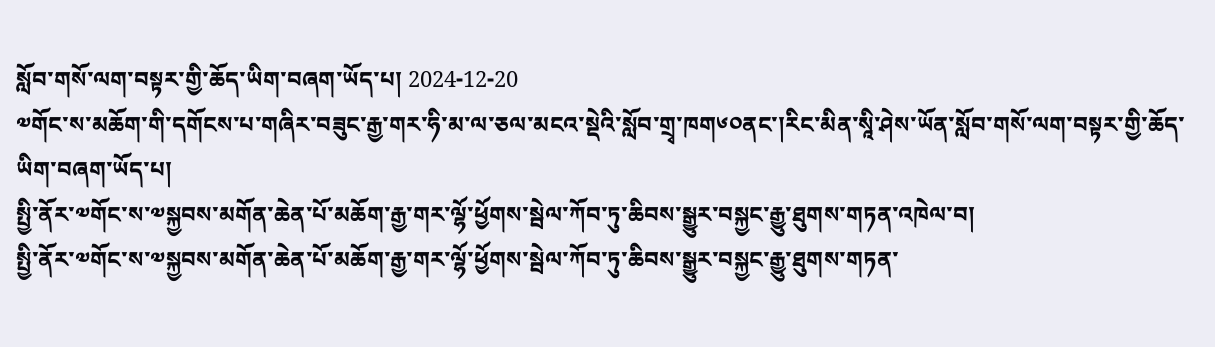སློབ་གསོ་ལག་བསྟར་གྱི་ཆོད་ཡིག་བཞག་ཡོད་པ། 2024-12-20
༧གོང་ས་མཆོག་གི་དགོངས་པ་གཞིར་བཟུང་རྒྱ་གར་ཧི་མ་ལ་ཅལ་མངའ་སྡེའི་སློབ་གྲྭ་ཁག༦༠ནང་།རིང་མིན་སཱི་ཤེས་ཡོན་སློབ་གསོ་ལག་བསྟར་གྱི་ཆོད་ཡིག་བཞག་ཡོད་པ།
སྤྱི་ནོར་༧གོང་ས་༧སྐྱབས་མགོན་ཆེན་པོ་མཆོག་རྒྱ་གར་ལྷོ་ཕྱོགས་སྦེལ་ཀོབ་ཏུ་ཆིབས་སྒྱུར་བསྐྱང་རྒྱུ་ཐུགས་གཏན་འཁེལ་བ།
སྤྱི་ནོར་༧གོང་ས་༧སྐྱབས་མགོན་ཆེན་པོ་མཆོག་རྒྱ་གར་ལྷོ་ཕྱོགས་སྦེལ་ཀོབ་ཏུ་ཆིབས་སྒྱུར་བསྐྱང་རྒྱུ་ཐུགས་གཏན་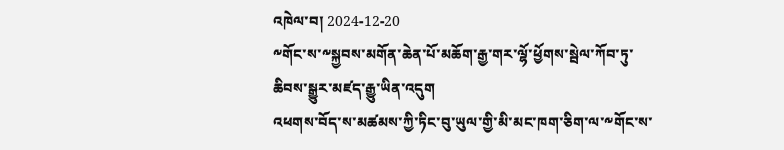འཁེལ་བ། 2024-12-20
༸གོང་ས་༸སྐྱབས་མགོན་ཆེན་པོ་མཆོག་རྒྱ་གར་ལྷོ་ཕྱོགས་སྦེལ་ཀོབ་ཏུ་ཆིབས་སྒྱུར་མཛད་རྒྱུ་ཡིན་འདུག
འཕགས་བོད་ས་མཚམས་ཀྱི་ཏིང་བུ་ཡུལ་གྱི་མི་མང་ཁག་ཅིག་ལ་༸གོང་ས་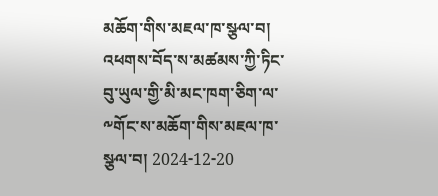མཆོག་གིས་མཇལ་ཁ་སྩལ་བ།
འཕགས་བོད་ས་མཚམས་ཀྱི་ཏིང་བུ་ཡུལ་གྱི་མི་མང་ཁག་ཅིག་ལ་༸གོང་ས་མཆོག་གིས་མཇལ་ཁ་སྩལ་བ། 2024-12-20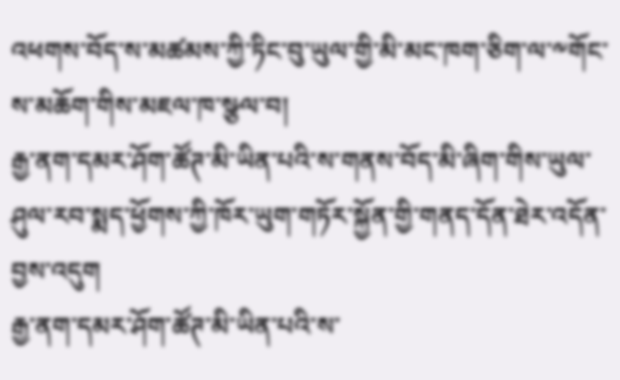འཕགས་བོད་ས་མཚམས་ཀྱི་ཏིང་བུ་ཡུལ་གྱི་མི་མང་ཁག་ཅིག་ལ་༸གོང་ས་མཆོག་གིས་མཇལ་ཁ་སྩལ་བ།
རྒྱ་ནག་དམར་ཤོག་ཚོཊ་མི་ཡིན་པའི་ས་གནས་བོད་མི་ཞིག་གིས་ཡུལ་ཤུལ་རབ་སྨད་ཕྱོགས་ཀྱི་ཁོར་ཡུག་གཏོར་སྐྱོན་གྱི་གནད་དོན་ཐེར་འདོན་བྱས་འདུག
རྒྱ་ནག་དམར་ཤོག་ཚོཊ་མི་ཡིན་པའི་ས་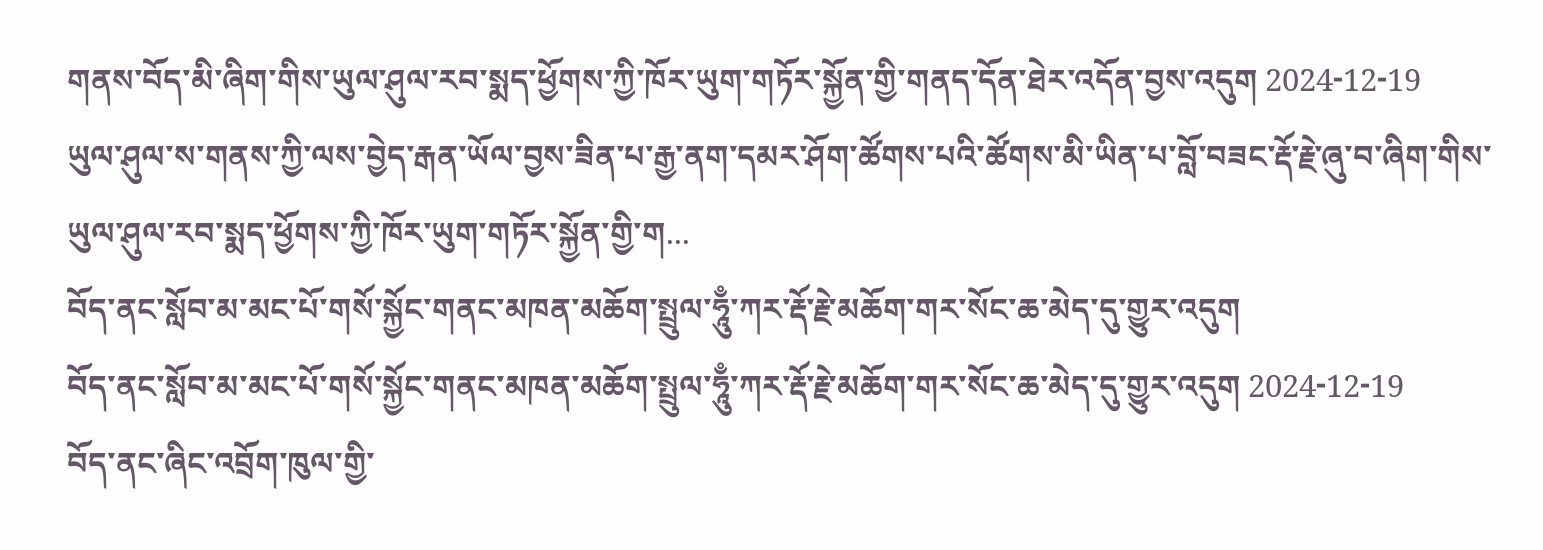གནས་བོད་མི་ཞིག་གིས་ཡུལ་ཤུལ་རབ་སྨད་ཕྱོགས་ཀྱི་ཁོར་ཡུག་གཏོར་སྐྱོན་གྱི་གནད་དོན་ཐེར་འདོན་བྱས་འདུག 2024-12-19
ཡུལ་ཤུལ་ས་གནས་ཀྱི་ལས་བྱེད་རྒན་ཡོལ་བྱས་ཟིན་པ་རྒྱ་ནག་དམར་ཤོག་ཚོགས་པའི་ཚོགས་མི་ཡིན་པ་བློ་བཟང་རྡོ་རྗེ་ཞུ་བ་ཞིག་གིས་ཡུལ་ཤུལ་རབ་སྨད་ཕྱོགས་ཀྱི་ཁོར་ཡུག་གཏོར་སྐྱོན་གྱི་ག...
བོད་ནང་སློབ་མ་མང་པོ་གསོ་སྐྱོང་གནང་མཁན་མཆོག་སྤྲུལ་ཧཱུྃ་ཀར་རྡོ་རྗེ་མཆོག་གར་སོང་ཆ་མེད་དུ་གྱུར་འདུག
བོད་ནང་སློབ་མ་མང་པོ་གསོ་སྐྱོང་གནང་མཁན་མཆོག་སྤྲུལ་ཧཱུྃ་ཀར་རྡོ་རྗེ་མཆོག་གར་སོང་ཆ་མེད་དུ་གྱུར་འདུག 2024-12-19
བོད་ནང་ཞིང་འབྲོག་ཁུལ་གྱི་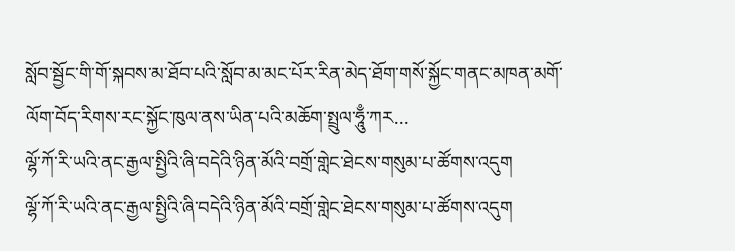སློབ་སྦྱོང་གི་གོ་སྐབས་མ་ཐོབ་པའི་སློབ་མ་མང་པོར་རིན་མེད་ཐོག་གསོ་སྐྱོང་གནང་མཁན་མགོ་ལོག་བོད་རིགས་རང་སྐྱོང་ཁུལ་ནས་ཡིན་པའི་མཆོག་སྤྲུལ་ཧཱུྃ་ཀར...
ལྷོ་ཀོ་རི་ཡའི་ནང་རྒྱལ་སྤྱིའི་ཞི་བདེའི་ཉིན་མོའི་བགྲོ་གླེང་ཐེངས་གསུམ་པ་ཚོགས་འདུག
ལྷོ་ཀོ་རི་ཡའི་ནང་རྒྱལ་སྤྱིའི་ཞི་བདེའི་ཉིན་མོའི་བགྲོ་གླེང་ཐེངས་གསུམ་པ་ཚོགས་འདུག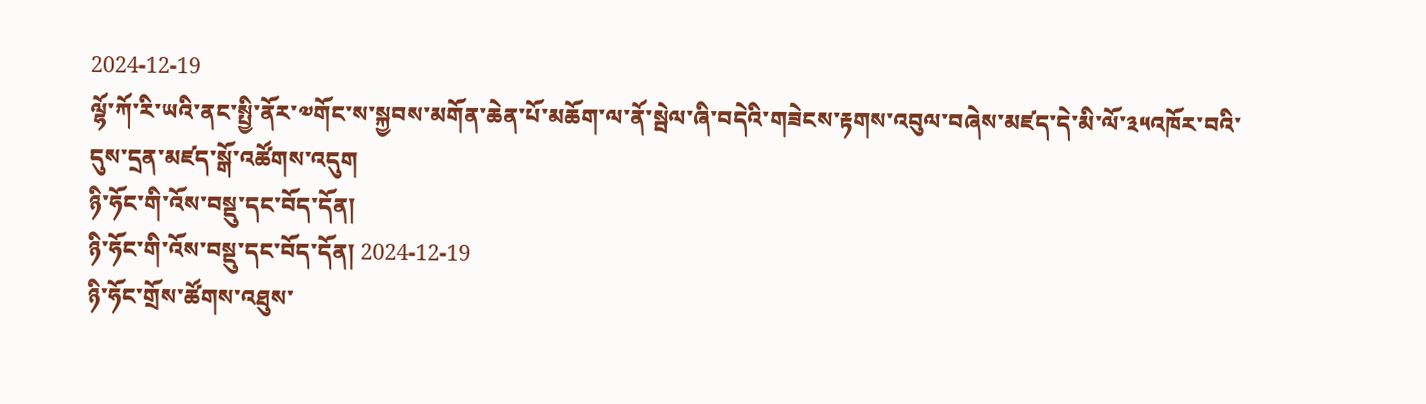2024-12-19
ལྷོ་ཀོ་རི་ཡའི་ནང་སྤྱི་ནོར་༧གོང་ས་སྐྱབས་མགོན་ཆེན་པོ་མཆོག་ལ་ནོ་སྦེལ་ཞི་བདེའི་གཟེངས་རྟགས་འབུལ་བཞེས་མཛད་དེ་མི་ལོ་༣༥འཁོར་བའི་དུས་དྲན་མཛད་སྒོ་འཚོགས་འདུག
ཉི་ཧོང་གི་འོས་བསྡུ་དང་བོད་དོན།
ཉི་ཧོང་གི་འོས་བསྡུ་དང་བོད་དོན། 2024-12-19
ཉི་ཧོང་གྲོས་ཚོགས་འཐུས་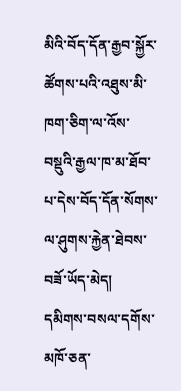མིའི་བོད་དོན་རྒྱབ་སྐྱོར་ཚོགས་པའི་འཐུས་མི་ཁག་ཅིག་ལ་འོས་བསྡུའི་རྒྱལ་ཁ་མ་ཐོབ་པ་དེས་བོད་དོན་སོགས་ལ་ཤུགས་རྐྱེན་ཐེབས་བཟོ་ཡོད་མེད།
དམིགས་བསལ་དགོས་མཁོ་ཅན་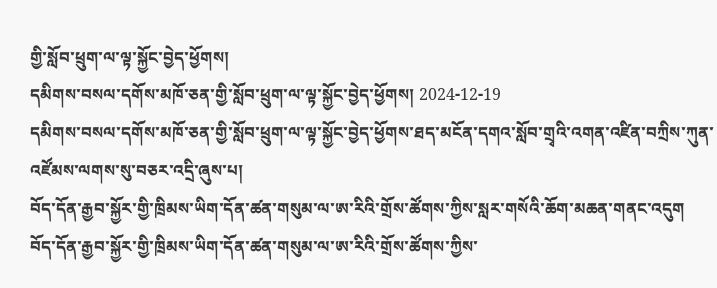གྱི་སློབ་ཕྲུག་ལ་ལྟ་སྐྱོང་བྱེད་ཕྱོགས།
དམིགས་བསལ་དགོས་མཁོ་ཅན་གྱི་སློབ་ཕྲུག་ལ་ལྟ་སྐྱོང་བྱེད་ཕྱོགས། 2024-12-19
དམིགས་བསལ་དགོས་མཁོ་ཅན་གྱི་སློབ་ཕྲུག་ལ་ལྟ་སྐྱོང་བྱེད་ཕྱོགས་ཐད་མངོན་དགའ་སློབ་གྲྭའི་འགན་འཛིན་བཀྲིས་ཀུན་འཛོམས་ལགས་སུ་བཅར་འདྲི་ཞུས་པ།
བོད་དོན་རྒྱབ་སྐྱོར་གྱི་ཁྲིམས་ཡིག་དོན་ཚན་གསུམ་ལ་ཨ་རིའི་གྲོས་ཚོགས་ཀྱིས་སླར་གསོའི་ཆོག་མཆན་གནང་འདུག
བོད་དོན་རྒྱབ་སྐྱོར་གྱི་ཁྲིམས་ཡིག་དོན་ཚན་གསུམ་ལ་ཨ་རིའི་གྲོས་ཚོགས་ཀྱིས་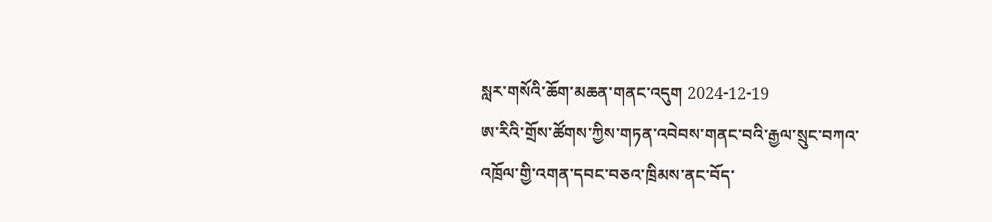སླར་གསོའི་ཆོག་མཆན་གནང་འདུག 2024-12-19
ཨ་རིའི་གྲོས་ཚོགས་ཀྱིས་གཏན་འབེབས་གནང་བའི་རྒྱལ་སྲུང་བཀའ་འཁྲོལ་གྱི་འགན་དབང་བཅའ་ཁྲིམས་ནང་བོད་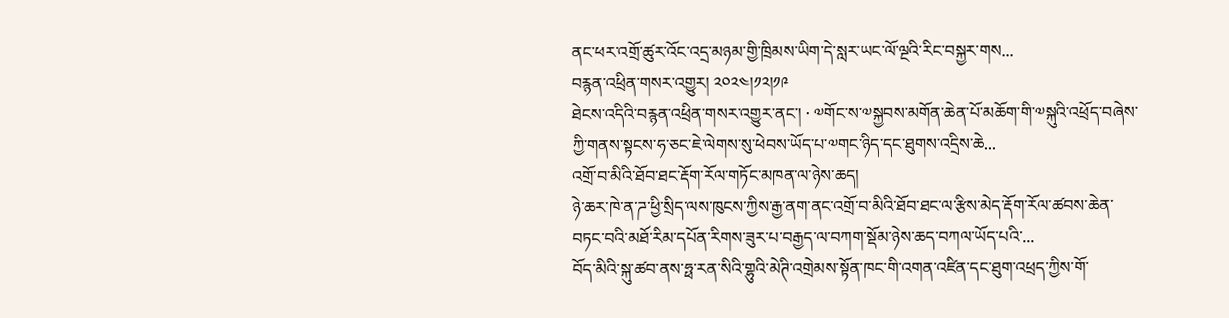ནང་ཕར་འགྲོ་ཚུར་འོང་འདྲ་མཉམ་གྱི་ཁྲིམས་ཡིག་དེ་སླར་ཡང་ལོ་ལྔའི་རིང་བསྐྱར་གས...
བརྙན་འཕྲིན་གསར་འགྱུར། ༢༠༢༤།༡༢།༡༩
ཐེངས་འདིའི་བརྙན་འཕྲིན་གསར་འགྱུར་ནང་། · ༧གོང་ས་༧སྐྱབས་མགོན་ཆེན་པོ་མཆོག་གི་༧སྐུའི་འཕྲོད་བཞེས་ཀྱི་གནས་སྟངས་ཧ་ཅང་ཇེ་ལེགས་སུ་ཕེབས་ཡོད་པ་༧གང་ཉིད་དང་ཐུགས་འདྲིས་ཆེ...
འགྲོ་བ་མིའི་ཐོབ་ཐང་རྡོག་རོལ་གཏོང་མཁན་ལ་ཉེས་ཆད།
ཉེ་ཆར་ཁེ་ན་ཌ་ཕྱི་སྲིད་ལས་ཁུངས་ཀྱིས་རྒྱ་ནག་ནང་འགྲོ་བ་མིའི་ཐོབ་ཐང་ལ་རྩིས་མེད་རྡོག་རོལ་ཚབས་ཆེན་བཏང་བའི་མཐོ་རིམ་དཔོན་རིགས་ཟུར་པ་བརྒྱད་ལ་བཀག་སྡོམ་ཉེས་ཆད་བཀལ་ཡོད་པའི་...
བོད་མིའི་སྐུ་ཚབ་ནས་ཧྥ་རན་སིའི་གྷུའི་མེཊི་འགྲེམས་སྟོན་ཁང་གི་འགན་འཛིན་དང་ཐུག་འཕྲད་ཀྱིས་གོ་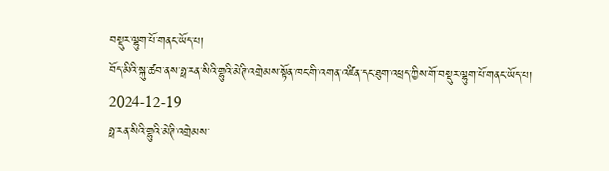བསྡུར་ལྷུག་པོ་གནང་ཡོད་པ།
བོད་མིའི་སྐུ་ཚབ་ནས་ཧྥ་རན་སིའི་གྷུའི་མེཊི་འགྲེམས་སྟོན་ཁང་གི་འགན་འཛིན་དང་ཐུག་འཕྲད་ཀྱིས་གོ་བསྡུར་ལྷུག་པོ་གནང་ཡོད་པ། 2024-12-19
ཧྥ་རན་སིའི་གྷུའི་མེཊི་འགྲེམས་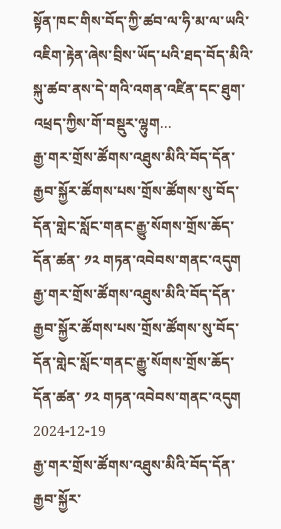སྟོན་ཁང་གིས་བོད་ཀྱི་ཚབ་ལ་ཧི་མ་ལ་ཡའི་འཇིག་རྟེན་ཞེས་བྲིས་ཡོད་པའི་ཐད་བོད་མིའི་སྐུ་ཚབ་ནས་དེ་གའི་འགན་འཛིན་དང་ཐུག་འཕྲད་ཀྱིས་གོ་བསྡུར་ལྷུག...
རྒྱ་གར་གྲོས་ཚོགས་འཐུས་མིའི་བོད་དོན་རྒྱབ་སྐྱོར་ཚོགས་པས་གྲོས་ཚོགས་སུ་བོད་དོན་གླེང་སློང་གནང་རྒྱུ་སོགས་གྲོས་ཆོད་དོན་ཚན་ ༡༢ གཏན་འབེབས་གནང་འདུག
རྒྱ་གར་གྲོས་ཚོགས་འཐུས་མིའི་བོད་དོན་རྒྱབ་སྐྱོར་ཚོགས་པས་གྲོས་ཚོགས་སུ་བོད་དོན་གླེང་སློང་གནང་རྒྱུ་སོགས་གྲོས་ཆོད་དོན་ཚན་ ༡༢ གཏན་འབེབས་གནང་འདུག 2024-12-19
རྒྱ་གར་གྲོས་ཚོགས་འཐུས་མིའི་བོད་དོན་རྒྱབ་སྐྱོར་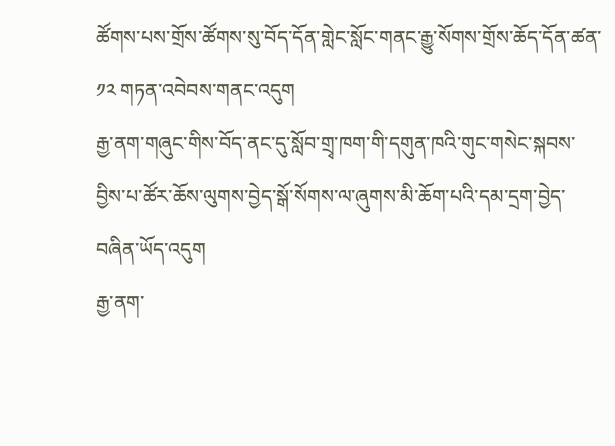ཚོགས་པས་གྲོས་ཚོགས་སུ་བོད་དོན་གླེང་སློང་གནང་རྒྱུ་སོགས་གྲོས་ཆོད་དོན་ཚན་ ༡༢ གཏན་འབེབས་གནང་འདུག
རྒྱ་ནག་གཞུང་གིས་བོད་ནང་དུ་སློབ་གྲྭ་ཁག་གི་དགུན་ཁའི་གུང་གསེང་སྐབས་བྱིས་པ་ཚོར་ཆོས་ལུགས་བྱེད་སྒོ་སོགས་ལ་ཞུགས་མི་ཆོག་པའི་དམ་དྲག་བྱེད་བཞིན་ཡོད་འདུག
རྒྱ་ནག་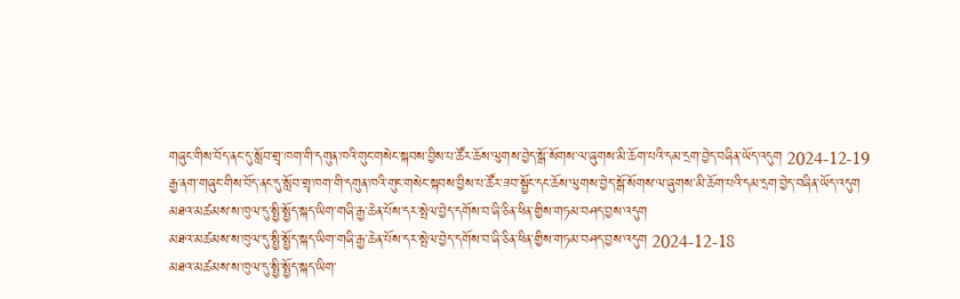གཞུང་གིས་བོད་ནང་དུ་སློབ་གྲྭ་ཁག་གི་དགུན་ཁའི་གུང་གསེང་སྐབས་བྱིས་པ་ཚོར་ཆོས་ལུགས་བྱེད་སྒོ་སོགས་ལ་ཞུགས་མི་ཆོག་པའི་དམ་དྲག་བྱེད་བཞིན་ཡོད་འདུག 2024-12-19
རྒྱ་ནག་གཞུང་གིས་བོད་ནང་དུ་སློབ་གྲྭ་ཁག་གི་དགུན་ཁའི་གུང་གསེང་སྐབས་བྱིས་པ་ཚོར་ཟབ་སྦྱོང་དང་ཆོས་ལུགས་བྱེད་སྒོ་སོགས་ལ་ཞུགས་མི་ཆོག་པའི་དམ་དྲག་བྱེད་བཞིན་ཡོད་འདུག
མཐའ་མཚམས་ས་ཁུལ་དུ་སྤྱི་སྤྱོད་སྐད་ཡིག་གཞི་རྒྱ་ཆེན་པོས་དར་སྤེལ་བྱེད་དགོས་བ་ཞི་ཅིན་ཕིན་གྱིས་གཏམ་བཤད་བྱས་འདུག
མཐའ་མཚམས་ས་ཁུལ་དུ་སྤྱི་སྤྱོད་སྐད་ཡིག་གཞི་རྒྱ་ཆེན་པོས་དར་སྤེལ་བྱེད་དགོས་བ་ཞི་ཅིན་ཕིན་གྱིས་གཏམ་བཤད་བྱས་འདུག 2024-12-18
མཐའ་མཚམས་ས་ཁུལ་དུ་སྤྱི་སྤྱོད་སྐད་ཡིག་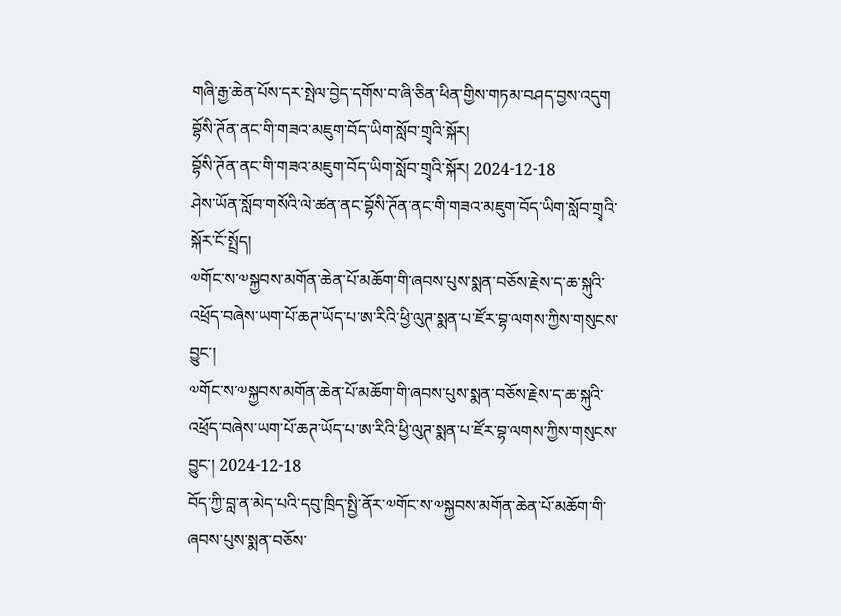གཞི་རྒྱ་ཆེན་པོས་དར་སྤེལ་བྱེད་དགོས་བ་ཞི་ཅིན་ཕིན་གྱིས་གཏམ་བཤད་བྱས་འདུག
བྷོསི་ཊོན་ནང་གི་གཟའ་མཇུག་བོད་ཡིག་སློབ་གྲྭའི་སྐོར།
བྷོསི་ཊོན་ནང་གི་གཟའ་མཇུག་བོད་ཡིག་སློབ་གྲྭའི་སྐོར། 2024-12-18
ཤེས་ཡོན་སློབ་གསོའི་ལེ་ཚན་ནང་བྷོསི་ཊོན་ནང་གི་གཟའ་མཇུག་བོད་ཡིག་སློབ་གྲྭའི་སྐོར་ངོ་སྤྲོད།
༧གོང་ས་༧སྐྱབས་མགོན་ཆེན་པོ་མཆོག་གི་ཞབས་པུས་སྨན་བཅོས་རྗེས་ད་ཆ་སྐུའི་འཕྲོད་བཞེས་ཡག་པོ་ཆཊ་ཡོད་པ་ཨ་རིའི་ཕྱི་ལུཊ་སྨན་པ་ཛོར་བྷ་ལགས་ཀྱིས་གསུངས་བྱུང་།
༧གོང་ས་༧སྐྱབས་མགོན་ཆེན་པོ་མཆོག་གི་ཞབས་པུས་སྨན་བཅོས་རྗེས་ད་ཆ་སྐུའི་འཕྲོད་བཞེས་ཡག་པོ་ཆཊ་ཡོད་པ་ཨ་རིའི་ཕྱི་ལུཊ་སྨན་པ་ཛོར་བྷ་ལགས་ཀྱིས་གསུངས་བྱུང་། 2024-12-18
བོད་ཀྱི་བླ་ན་མེད་པའི་དབུ་ཁྲིད་སྤྱི་ནོར་༧གོང་ས་༧སྐྱབས་མགོན་ཆེན་པོ་མཆོག་གི་ཞབས་པུས་སྨན་བཅོས་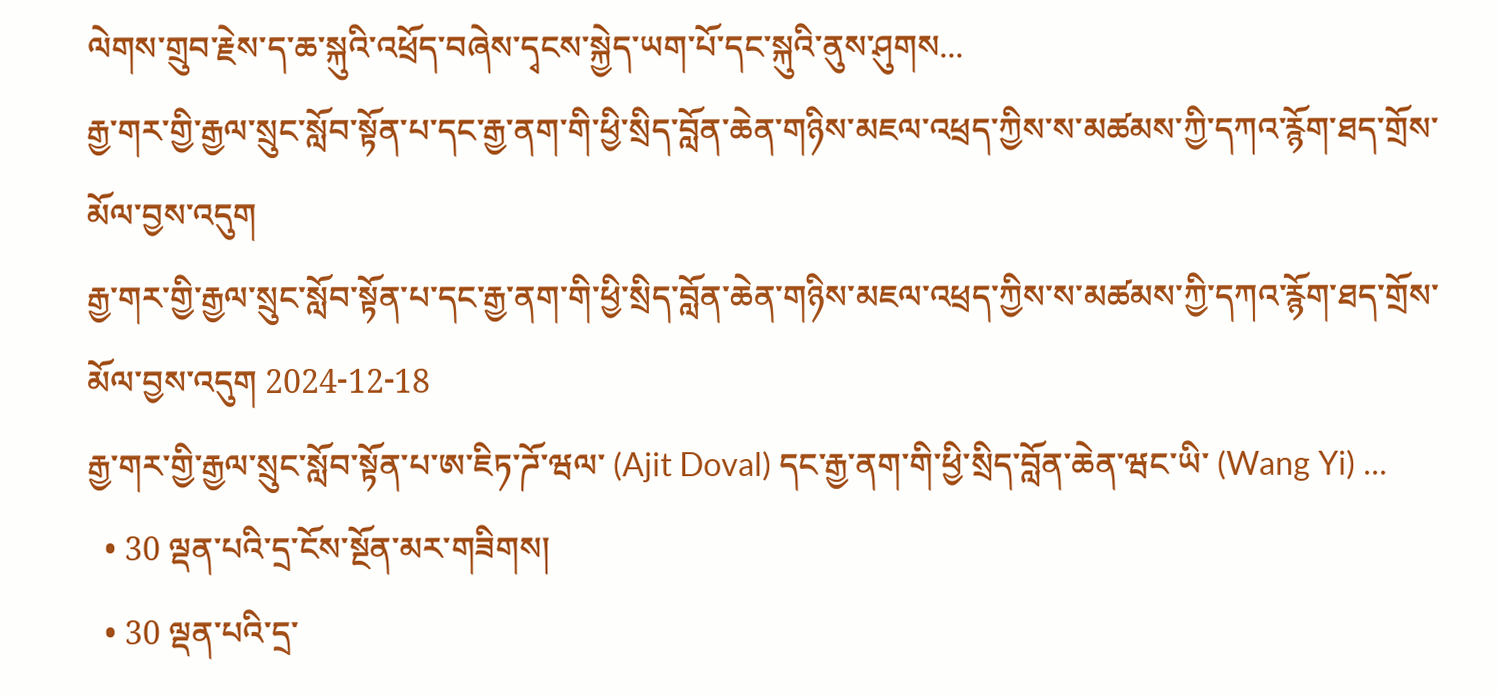ལེགས་གྲུབ་རྗེས་ད་ཆ་སྐུའི་འཕྲོད་བཞེས་དྭངས་སྐྱེད་ཡག་པོ་དང་སྐུའི་ནུས་ཤུགས...
རྒྱ་གར་གྱི་རྒྱལ་སྲུང་སློབ་སྟོན་པ་དང་རྒྱ་ནག་གི་ཕྱི་སྲིད་བློན་ཆེན་གཉིས་མཇལ་འཕྲད་ཀྱིས་ས་མཚམས་ཀྱི་དཀའ་རྙོག་ཐད་གྲོས་མོལ་བྱས་འདུག
རྒྱ་གར་གྱི་རྒྱལ་སྲུང་སློབ་སྟོན་པ་དང་རྒྱ་ནག་གི་ཕྱི་སྲིད་བློན་ཆེན་གཉིས་མཇལ་འཕྲད་ཀྱིས་ས་མཚམས་ཀྱི་དཀའ་རྙོག་ཐད་གྲོས་མོལ་བྱས་འདུག 2024-12-18
རྒྱ་གར་གྱི་རྒྱལ་སྲུང་སློབ་སྟོན་པ་ཨ་ཇིཏ་ཌོ་ཝལ་ (Ajit Doval) དང་རྒྱ་ནག་གི་ཕྱི་སྲིད་བློན་ཆེན་ཝང་ཡི་ (Wang Yi) ...
  • 30 ལྡན་པའི་དྲ་ངོས་སྔོན་མར་གཟིགས།
  • 30 ལྡན་པའི་དྲ་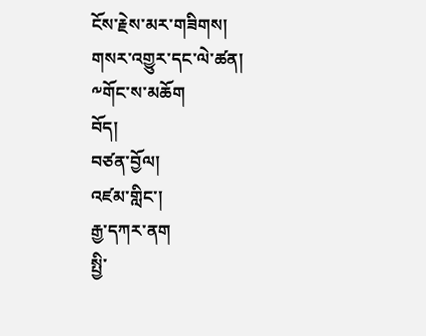ངོས་རྗེས་མར་གཟིགས།
གསར་འགྱུར་དང་ལེ་ཚན།
༸གོང་ས་མཆོག
བོད།
བཙན་བྱོལ།
འཛམ་གླིང་།
རྒྱ་དཀར་ནག
སྤྱི་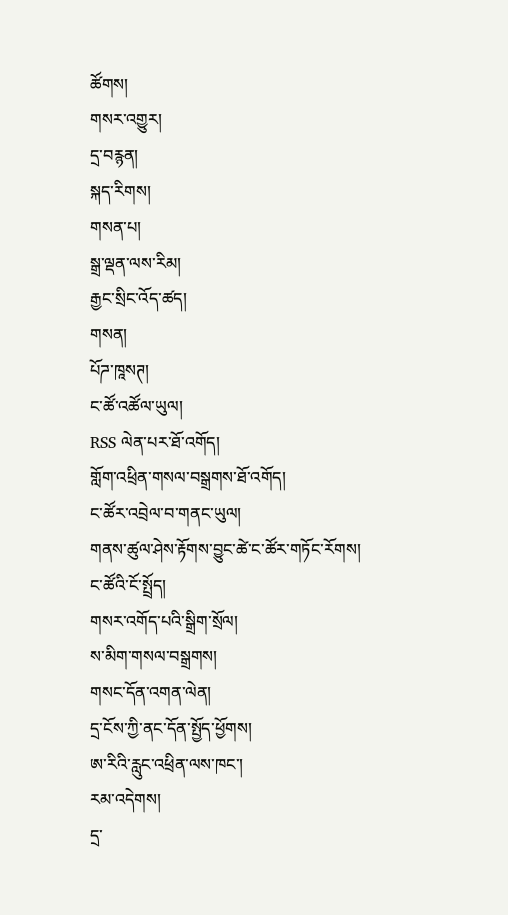ཚོགས།
གསར་འགྱུར།
དྲ་བརྙན།
སྐད་རིགས།
གསན་པ།
སྒྲ་ལྡན་ལས་རིམ།
རྒྱང་སྲིང་འོད་ཚད།
གསན།
པོཌ་ཁཱསཊ།
ང་ཚོ་འཚོལ་ཡུལ།
RSS ལེན་པར་ཐོ་འགོད།
གློག་འཕྲིན་གསལ་བསྒྲགས་ཐོ་འགོད།
ང་ཚོར་འབྲེལ་བ་གནང་ཡུལ།
གནས་ཚུལ་ཤེས་རྟོགས་བྱུང་ཚེ་ང་ཚོར་གཏོང་རོགས།
ང་ཚོའི་ངོ་སྤྲོད།
གསར་འགོད་པའི་སྒྲིག་སྲོལ།
ས་མིག་གསལ་བསྒྲགས།
གསང་དོན་འགན་ལེན།
དྲ་ངོས་ཀྱི་ནང་དོན་སྤྱོད་ཕྱོགས།
ཨ་རིའི་རླུང་འཕྲིན་ལས་ཁང་།
རམ་འདེགས།
དྲ་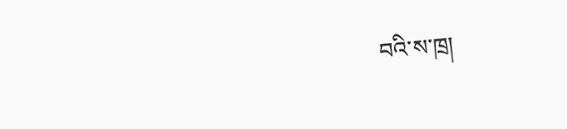བའི་ས་ཁྲ།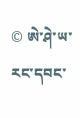© ཨེ་ཤེ་ཡ་རང་དབང་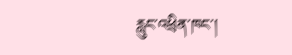རླུང་འཕྲིན་ཁང་།